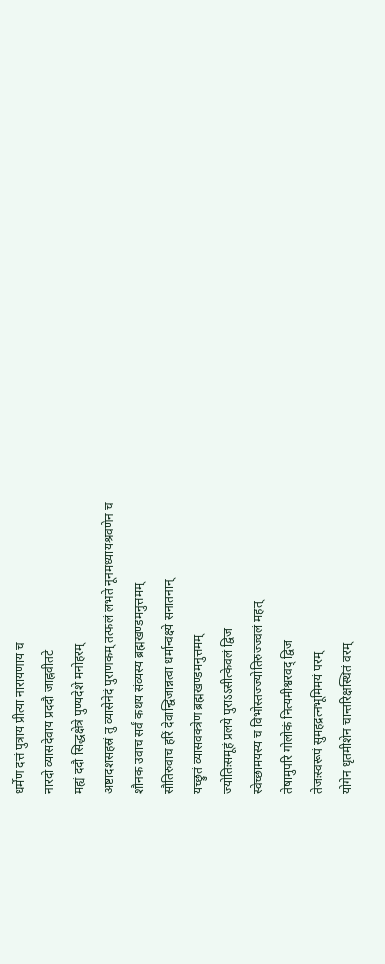धर्मेण दत्तं पुत्राय प्रीत्या नारायणाय च
नारदो व्यासदेवाय प्रददौ जाह्नवीतटे
मह्यं ददौ सिद्धक्षेत्रे पुण्यदेशे मनोहरम्
अष्टादशसहस्रं तु व्यासेनेदं पुराणकम् तत्फलं लभते नूनमध्यायश्रवणेन च
शौनक उवाच सर्वं कथय संव्यस्य ब्रह्मखण्डमनुत्तमम्
सौतिरुवाच हरिं देवान्द्विजान्नत्वा धर्मान्वक्ष्ये सनातनान्
यच्छ्रुतं व्यासवक्त्रेण ब्रह्मखण्डमनुत्तमम्
ज्योतिःसमूहं प्रलये पुराऽऽसीत्केवलं द्विज
स्वेच्छामयस्य च विभोस्तज्ज्योतिरुज्ज्वलं महत्
तेषामुपरि गोलोकं नित्यमीश्वरवद् द्विज
तेजःस्वरूपं सुमहद्रत्नभूमिमयं परम्
योगेन धृतमीशेन चान्तरिक्षस्थितं वरम्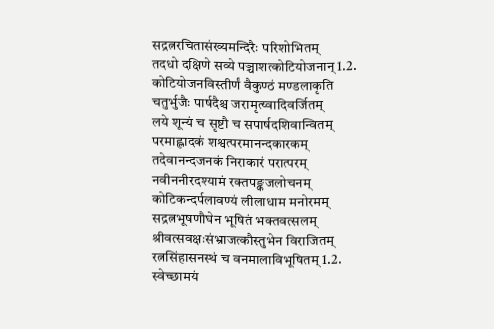सद्रत्नरचितासंख्यमन्दिरैः परिशोभितम्
तदधो दक्षिणे सव्ये पञ्चाशत्कोटियोजनान् 1.2.
कोटियोजनविस्तीर्णं वैकुण्ठं मण्डलाकृति
चतुर्भुजैः पार्षदैश्च जरामृत्य्वादिवर्जितम्
लये शून्यं च सृष्टौ च सपार्षदशिवान्वितम्
परमाह्लादकं शश्वत्परमानन्दकारकम्
तदेवानन्दजनकं निराकारं परात्परम्
नवीननीरदश्यामं रक्तपङ्कजलोचनम्
कोटिकन्दर्पलावण्यं लीलाधाम मनोरमम्
सद्रत्नभूषणौघेन भूषितं भक्तवत्सलम्
श्रीवत्सवक्षःसंभ्राजत्कौस्तुभेन विराजितम्
रत्नसिंहासनस्थं च वनमालाविभूषितम् 1.2.
स्वेच्छामयं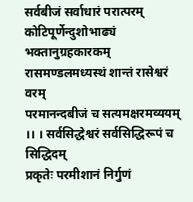सर्वबीजं सर्वाधारं परात्परम्
कोटिपूर्णेन्दुशोभाढ्यं भक्तानुग्रहकारकम्
रासमण्डलमध्यस्थं शान्तं रासेश्वरं वरम्
परमानन्दबीजं च सत्यमक्षरमव्ययम् ।। । सर्वसिद्धेश्वरं सर्वसिद्धिरूपं च सिद्धिदम्
प्रकृतेः परमीशानं निर्गुणं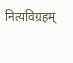नित्यविग्रहम्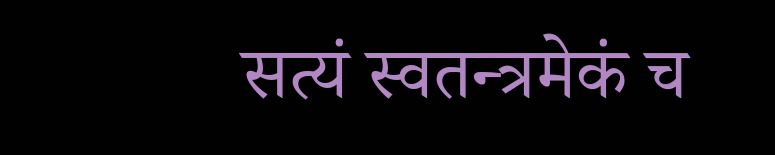सत्यं स्वतन्त्रमेकं च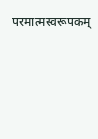परमात्मस्वरूपकम्